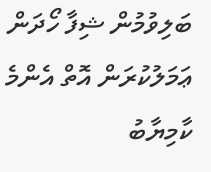ބަލިވުމުން ޝިފާ ހޯދަން ޢަމަލުކުރަން އޮތް އެންމެ ކާމިޔާބު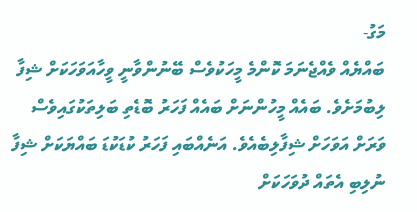މަގު-
ބައްޔެއް ވެއްޖެނަމަ ކޮންމެ މީހަކުވެސް ބޭނުންވާނީ ވީހާއަވަހަކަށް ޝިފާ ލިބުމަށެވެ. ބައެއް މީހުންނަށް ބައެއް ފަހަރު ބޮޑެތި ބަލިތަކުގައިވެސް ވަރަށް އަވަހަށް ޝިފާލިބެއެވެ. އަނެއްބައި ފަހަރު ކުޑަކުޑަ ބައްޔަކަށް ޝިފާ ނުލިބި އެތައް ދުވަހަކަށް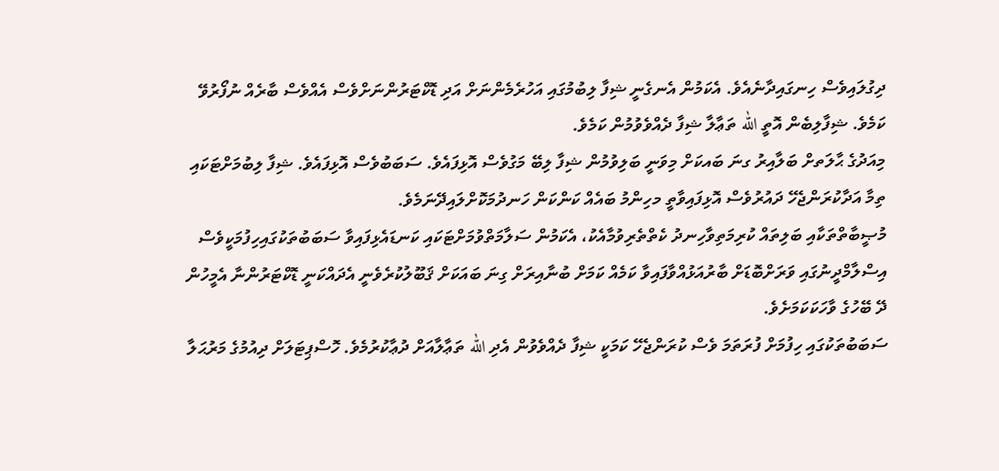ދިގުލައިވެސް ހިނގައިދާނެއެވެ. އެކަމުން އެނގެނީ ޝިފާ ލިބުމުގައި އަހުރެމެންނަށް އަދި ޑޮކްޓަރުންނަށްވެސް އެއްވެސް ބާރެއް ނުފޯރުވޭ ކަމެވެ. ޝިފާލިބެން އޮތީ الله ތަޢާލާ ޝިފާ ދެއްވެވުމުން ކަމެވެ.
މިއަދުގެ ޙާލަތށް ބަލާއިރު ގނަ ބައކަށް މިވަނީ ބަލިވުމުން ޝިފާ ލިބޭ މަގުވެސް އޮޅިފައެވެ. ސަބަބުވެސް އޮޅިފައެވެ. ޝިފާ ލިބުމަށްޓަކައި ތިމާ އަދާކުރަންޖެހޭ ދައުރުވެސް އޮޅިފައިވާތީ މހިންމު ބައެއް ކަންކަން ހަނދުމަކޮށްލައިދޭނަމެވެ.
މުޞީބާތްތަކާއި ބަލިތައް ކުރިމަތިވާހިނދު ކެތްތެރިވުމާއެކު، އެކަމުން ސަލާމަތްވުމަށްޓަކައި ކަނޑައެޅިފައިވާ ސަބަބުތަކުގައިހިފުމަކީވެސް އިސްލާމްދީނުގައި ވަރަށްބޮޑަށް ބާރުއަޅުއްވާފައިވާ ކަމެއް ކަމަށް ބުނާއިރަށް ގިނަ ބައަކަށް ޤަބޫލުކުރެވެނީ އެދައްކަނީ ޑޮކްޓަރުންނާ އެމީހުން ދޭ ބޭހުގެ ވާހަކަކަމަށެވެ.
ސަބަބުތަކުގައި ހިފުމަށް ފުރަތަމަ ވެސް ކުރަންޖެހޭ ކަމަކީ ޝިފާ ދެއްވެވުން އެދި الله ތަޢާލާއަށް ދުޢާކުރުމެވެ. ހޮސްޕިޓަލަށް ދިއުމުގެ މަރުޙަލާ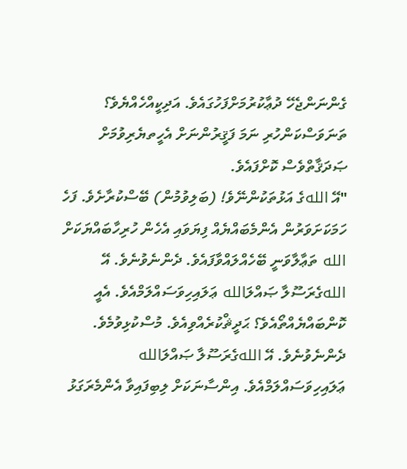ގެންނަންޖެހޭ ދުޢާކުރުމަށްފަހުގައެވެ. އަދިކީއްހެއްޔެވެ؟ ތަނަވަސްކަންހުރި ނަމަ ފަޤީރުންނަށް އެހީތޔެރިވުމަށް ޞަދަޤާތްވެސް ކޮށްފައެވެ.
"އޭ اللهގެ އަޅުތަކުންނޭވެ! (ބަލިވުމުން) ބޭސްކުރާށެވެ. ފަހެ ހަމަކަށަވަރުން އެންމެބައްޔެއް ފިޔަވައި އެހެން ހުރިހާބައްޔަކަށް الله ތަޢާލާވަނީ ބޭހެއްލައްވާފައެވެ. ދެންނެވުނެވެ. އޭ اللهގެރަސޫލާ ޞައްލަالله ޢަލައިހިވަސައްލަމްއެވެ. އެއީ ކޮންބައްޔެއްތޯއެވެ؟ ޙަދީޘްކުރެއްވިއެވެ. މުސްކުޅިވުމެވެ. ދެންނެވުނެވެ. އޭ اللهގެރަސޫލާ ޞައްލަالله ޢަލައިހިވަސައްލަމްއެވެ. އިންސާނަކަށް ލިބިފައިވާ އެންމެރަގަޅު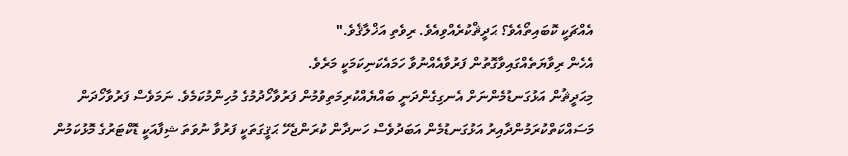އެއްޗަކީ ކޮބައިތޯއެވެ؟ ޙަދީޘްކުރެއްވިއެވެ. ރިވެތި އަޚްލާޤެވެ."
އެހެން ރިވާޔަތެއްގައިވާގޮތުން ފަރުވާއެއްނުވާ ހަމައެކަނިކަމަކީ މަރެވެ.
މިޙަދީޘުން އަޅުގަނޑުމެންނަށް އެނގިގެންދަނީ ބައްޔެއްކުރިމަތިވުމުން ފަރުވާހޯދުމުގެ މުހިންމުކަމެވެ. ނަމަވެސް ފަރުވާހޯދަން މަސައްކަތްކުރަމުންދާއިރު އަޅުގަނޑުމެން އަބަދުވެސް ހަނދާން ކުރަންޖެހޭ ޙަޤީގަތަކީ ފަރުވާ ނުވަތަ ޝިފާއަކީ ޑޮކްޓަރުގެ މޮޅުކަމުން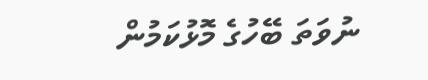ނުވަތަ ބޭހުގެ މޮޅުކަމުން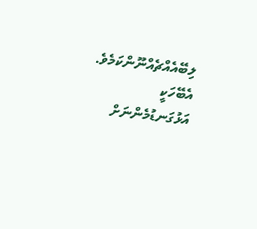ލިބޭއެއްޗެއްނޫންކަމެވެ. އެބޭހަކީ އަޅުގަނޑުމެންނަށް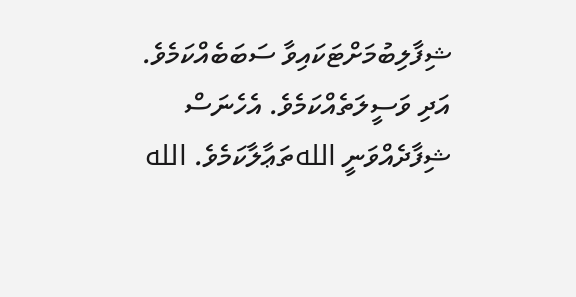ޝިފާލިބުމަށްޓަކައިވާ ސަބަބެއްކަމެވެ. އަދި ވަސީލަތެއްކަމެވެ. އެހެނަސް ޝިފާދެއްވަނީ اللهތަޢާލާކަމެވެ. الله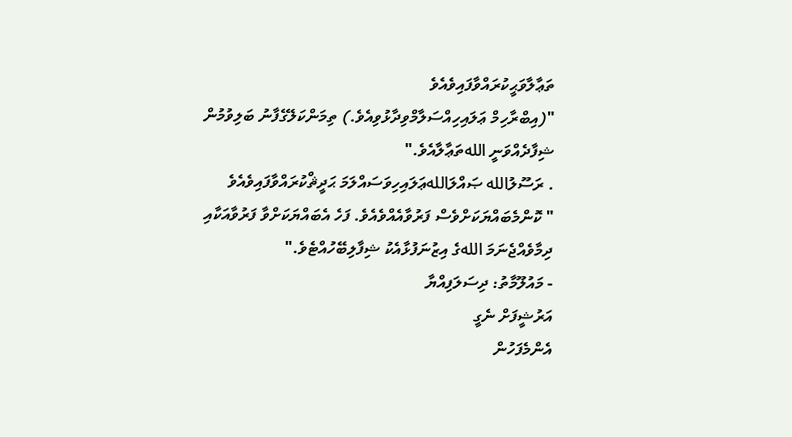ތަޢާލާވަޙީކުރައްވާފައިވެއެވެ
"(އިބްރާހިމް ޢަލައިހިއްސަލާމްވިދާޅުވިއެވެ.) ތިމަންކަލޭގެފާނު ބަލިވުމުން ޝިފާދެއްވަނީ اللهތަޢާލާއެވެ."
. ރަސޫލުالله ޞައްލަاللهޢަލައިހިވަސައްލަމަ ޙަދީޘްކުރައްވާފައިވެއެވެ
" ކޮންމެބައްޔަކަށްވެސް ފަރުވާއެއްވެއެވެ. ފަހެ އެބައްޔަކަށްވާ ފަރުވާއަކާއި ދިމާވެއްޖެނަމަ اللهގެ އިޒުނަފުޅާއެކު ޝިފާލިބޭހުއްޓެވެ."
- މައުލޫމާތު: ދިސަލަފިއްޔާ
އަރުޝީފަށް ނެގީ
އެންމެފަހުން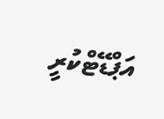އަޕްޑޭޓްކުރީ